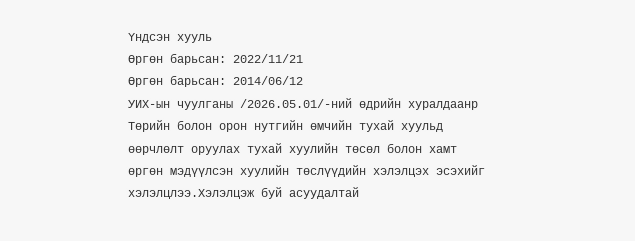Үндсэн хууль
Өргөн барьсан: 2022/11/21
Өргөн барьсан: 2014/06/12
УИХ-ын чуулганы /2026.05.01/-ний өдрийн хуралдаанр Төрийн болон орон нутгийн өмчийн тухай хуульд өөрчлөлт оруулах тухай хуулийн төсөл болон хамт өргөн мэдүүлсэн хуулийн төслүүдийн хэлэлцэх эсэхийг хэлэлцлээ.Хэлэлцэж буй асуудалтай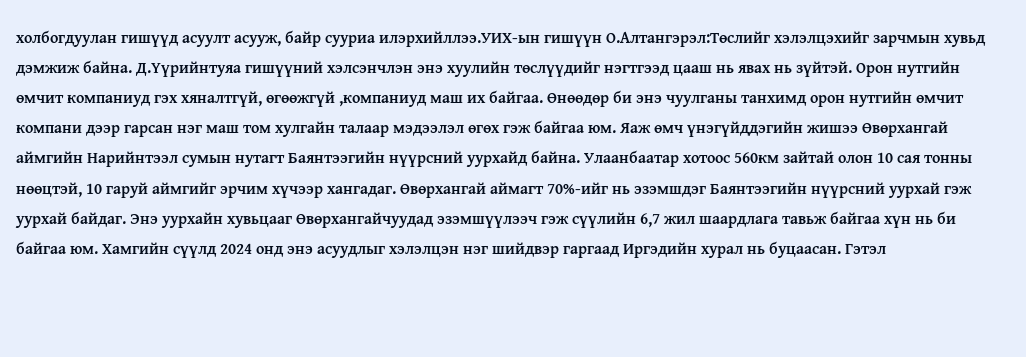холбогдуулан гишүүд асуулт асууж, байр сууриа илэрхийллээ.УИХ-ын гишүүн О.Алтангэрэл:Төслийг хэлэлцэхийг зарчмын хувьд дэмжиж байна. Д.Үүрийнтуяа гишүүний хэлсэнчлэн энэ хуулийн төслүүдийг нэгтгээд цааш нь явах нь зүйтэй. Орон нутгийн өмчит компаниуд гэх хяналтгүй, өгөөжгүй ,компаниуд маш их байгаа. Өнөөдөр би энэ чуулганы танхимд орон нутгийн өмчит компани дээр гарсан нэг маш том хулгайн талаар мэдээлэл өгөх гэж байгаа юм. Яаж өмч үнэгүйддэгийн жишээ Өвөрхангай аймгийн Нарийнтээл сумын нутагт Баянтээгийн нүүрсний уурхайд байна. Улаанбаатар хотоос 560км зайтай олон 10 сая тонны нөөцтэй, 10 гаруй аймгийг эрчим хүчээр хангадаг. Өвөрхангай аймагт 70%-ийг нь эзэмшдэг Баянтээгийн нүүрсний уурхай гэж уурхай байдаг. Энэ уурхайн хувьцааг Өвөрхангайчуудад эзэмшүүлээч гэж сүүлийн 6,7 жил шаардлага тавьж байгаа хүн нь би байгаа юм. Хамгийн сүүлд 2024 онд энэ асуудлыг хэлэлцэн нэг шийдвэр гаргаад Иргэдийн хурал нь буцаасан. Гэтэл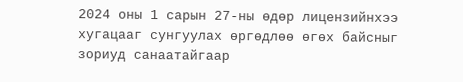2024 оны 1 сарын 27-ны өдөр лицензийнхээ хугацааг сунгуулах өргөдлөө өгөх байсныг зориуд санаатайгаар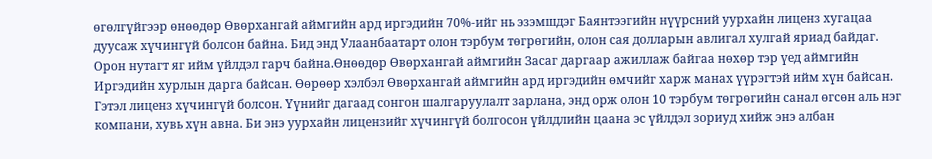өгөлгүйгээр өнөөдөр Өвөрхангай аймгийн ард иргэдийн 70%-ийг нь эзэмшдэг Баянтээгийн нүүрсний уурхайн лиценз хугацаа дуусаж хүчингүй болсон байна. Бид энд Улаанбаатарт олон тэрбум төгрөгийн, олон сая долларын авлигал хулгай яриад байдаг. Орон нутагт яг ийм үйлдэл гарч байна.Өнөөдөр Өвөрхангай аймгийн Засаг даргаар ажиллаж байгаа нөхөр тэр үед аймгийн Иргэдийн хурлын дарга байсан. Өөрөөр хэлбэл Өвөрхангай аймгийн ард иргэдийн өмчийг харж манах үүрэгтэй ийм хүн байсан. Гэтэл лиценз хүчингүй болсон. Үүнийг дагаад сонгон шалгаруулалт зарлана, энд орж олон 10 тэрбум төгрөгийн санал өгсөн аль нэг компани, хувь хүн авна. Би энэ уурхайн лицензийг хүчингүй болгосон үйлдлийн цаана эс үйлдэл зориуд хийж энэ албан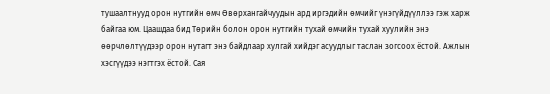тушаалтнууд орон нутгийн өмч Өвөрхангайчуудын ард иргэдийн өмчийг үнэгүйдүүллээ гэж харж байгаа юм. Цаашдаа бид Төрийн болон орон нутгийн тухай өмчийн тухай хуулийн энэ өөрчлөлтүүдээр орон нутагт энэ байдлаар хулгай хийдэг асуудлыг таслан зогсоох ёстой. Ажлын хэсгүүдээ нэгтгэх ёстой. Сая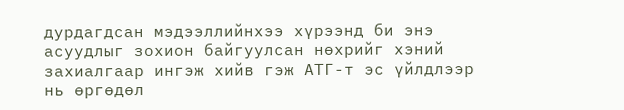дурдагдсан мэдээллийнхээ хүрээнд би энэ асуудлыг зохион байгуулсан нөхрийг хэний захиалгаар ингэж хийв гэж АТГ-т эс үйлдлээр нь өргөдөл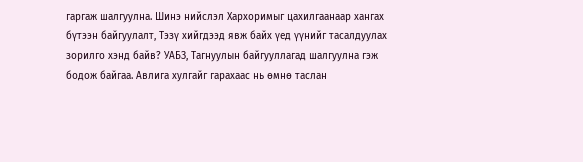гаргаж шалгуулна. Шинэ нийслэл Хархоримыг цахилгаанаар хангах бүтээн байгуулалт, Тэзү хийгдээд явж байх үед үүнийг тасалдуулах зорилго хэнд байв? УАБЗ, Тагнуулын байгууллагад шалгуулна гэж бодож байгаа. Авлига хулгайг гарахаас нь өмнө таслан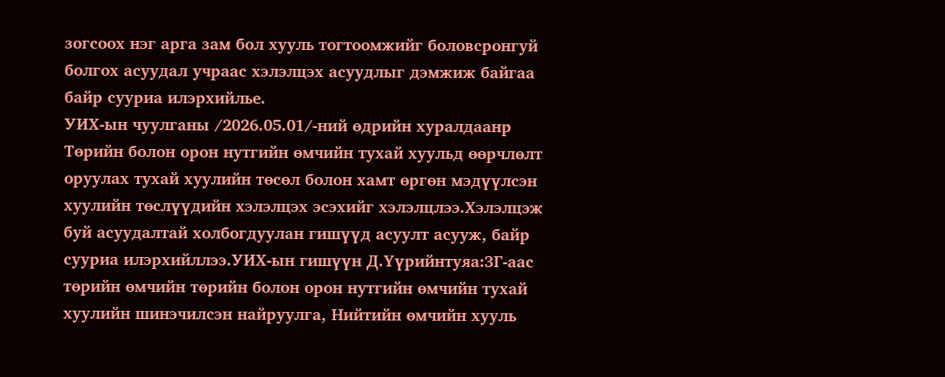зогсоох нэг арга зам бол хууль тогтоомжийг боловсронгуй болгох асуудал учраас хэлэлцэх асуудлыг дэмжиж байгаа байр сууриа илэрхийлье.
УИХ-ын чуулганы /2026.05.01/-ний өдрийн хуралдаанр Төрийн болон орон нутгийн өмчийн тухай хуульд өөрчлөлт оруулах тухай хуулийн төсөл болон хамт өргөн мэдүүлсэн хуулийн төслүүдийн хэлэлцэх эсэхийг хэлэлцлээ.Хэлэлцэж буй асуудалтай холбогдуулан гишүүд асуулт асууж, байр сууриа илэрхийллээ.УИХ-ын гишүүн Д.Үүрийнтуяа:ЗГ-аас төрийн өмчийн төрийн болон орон нутгийн өмчийн тухай хуулийн шинэчилсэн найруулга, Нийтийн өмчийн хууль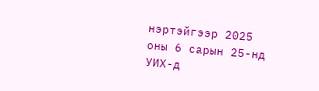нэртэйгээр 2025 оны 6 сарын 25-нд УИХ-д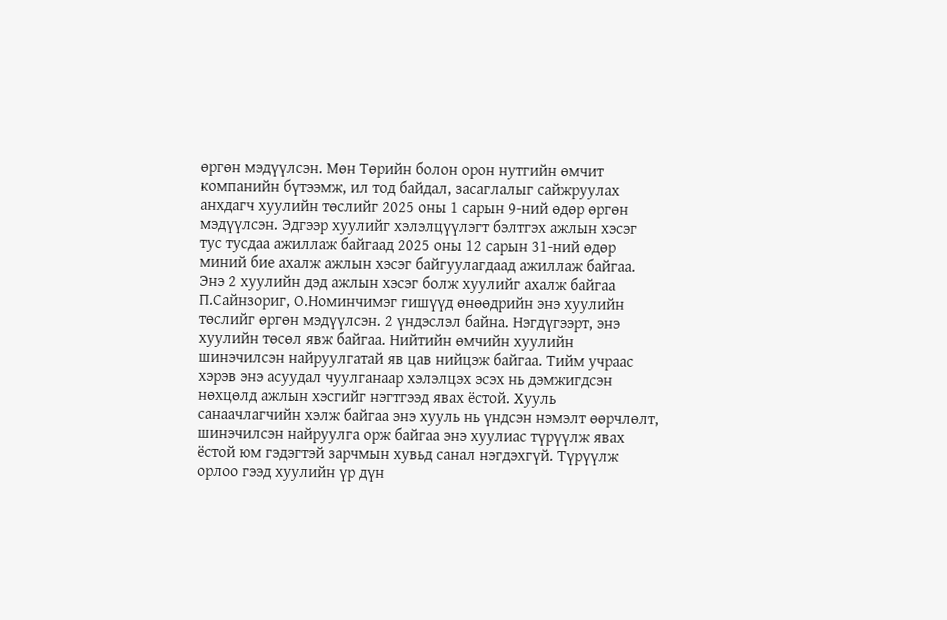өргөн мэдүүлсэн. Мөн Төрийн болон орон нутгийн өмчит компанийн бүтээмж, ил тод байдал, засаглалыг сайжруулах анхдагч хуулийн төслийг 2025 оны 1 сарын 9-ний өдөр өргөн мэдүүлсэн. Эдгээр хуулийг хэлэлцүүлэгт бэлтгэх ажлын хэсэг тус тусдаа ажиллаж байгаад 2025 оны 12 сарын 31-ний өдөр миний бие ахалж ажлын хэсэг байгуулагдаад ажиллаж байгаа. Энэ 2 хуулийн дэд ажлын хэсэг болж хуулийг ахалж байгаа П.Сайнзориг, О.Номинчимэг гишүүд өнөөдрийн энэ хуулийн төслийг өргөн мэдүүлсэн. 2 үндэслэл байна. Нэгдүгээрт, энэ хуулийн төсөл явж байгаа. Нийтийн өмчийн хуулийн шинэчилсэн найруулгатай яв цав нийцэж байгаа. Тийм учраас хэрэв энэ асуудал чуулганаар хэлэлцэх эсэх нь дэмжигдсэн нөхцөлд ажлын хэсгийг нэгтгээд явах ёстой. Хууль санаачлагчийн хэлж байгаа энэ хууль нь үндсэн нэмэлт өөрчлөлт, шинэчилсэн найруулга орж байгаа энэ хуулиас түрүүлж явах ёстой юм гэдэгтэй зарчмын хувьд санал нэгдэхгүй. Түрүүлж орлоо гээд хуулийн үр дүн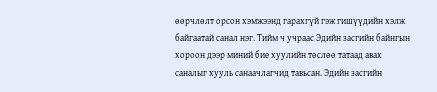өөрчлөлт орсон хэмжээнд гарахгүй гэж гишүүдийн хэлж байгаатай санал нэг. Тийм ч учраас Эдийн засгийн байнгын хороон дээр миний бие хуулийн төслөө татаад авах саналыг хууль санаачлагчид тавьсан. Эдийн засгийн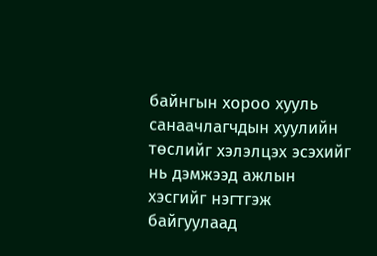байнгын хороо хууль санаачлагчдын хуулийн төслийг хэлэлцэх эсэхийг нь дэмжээд ажлын хэсгийг нэгтгэж байгуулаад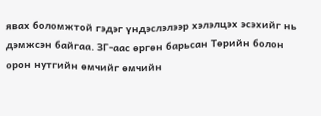явах боломжтой гэдэг үндэслэлээр хэлэлцэх эсэхийг нь дэмжсэн байгаа. ЗГ-аас өргөн барьсан Төрийн болон орон нутгийн өмчийг өмчийн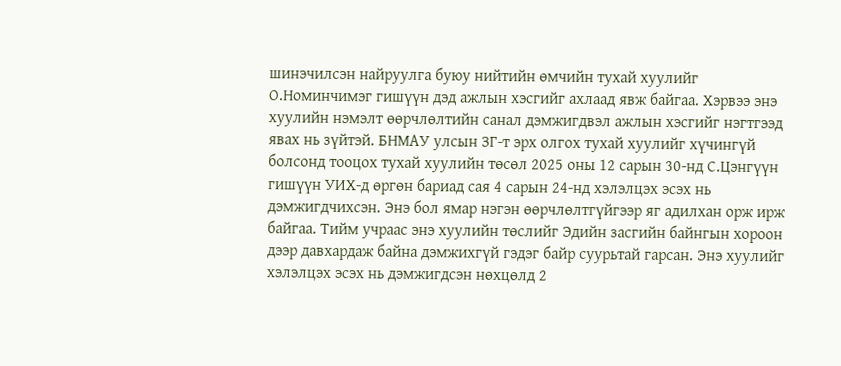шинэчилсэн найруулга буюу нийтийн өмчийн тухай хуулийг О.Номинчимэг гишүүн дэд ажлын хэсгийг ахлаад явж байгаа. Хэрвээ энэ хуулийн нэмэлт өөрчлөлтийн санал дэмжигдвэл ажлын хэсгийг нэгтгээд явах нь зүйтэй. БНМАУ улсын ЗГ-т эрх олгох тухай хуулийг хүчингүй болсонд тооцох тухай хуулийн төсөл 2025 оны 12 сарын 30-нд С.Цэнгүүн гишүүн УИХ-д өргөн бариад сая 4 сарын 24-нд хэлэлцэх эсэх нь дэмжигдчихсэн. Энэ бол ямар нэгэн өөрчлөлтгүйгээр яг адилхан орж ирж байгаа. Тийм учраас энэ хуулийн төслийг Эдийн засгийн байнгын хороон дээр давхардаж байна дэмжихгүй гэдэг байр суурьтай гарсан. Энэ хуулийг хэлэлцэх эсэх нь дэмжигдсэн нөхцөлд 2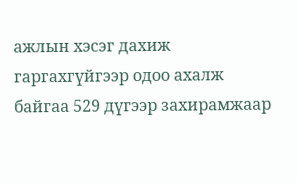ажлын хэсэг дахиж гаргахгүйгээр одоо ахалж байгаа 529 дүгээр захирамжаар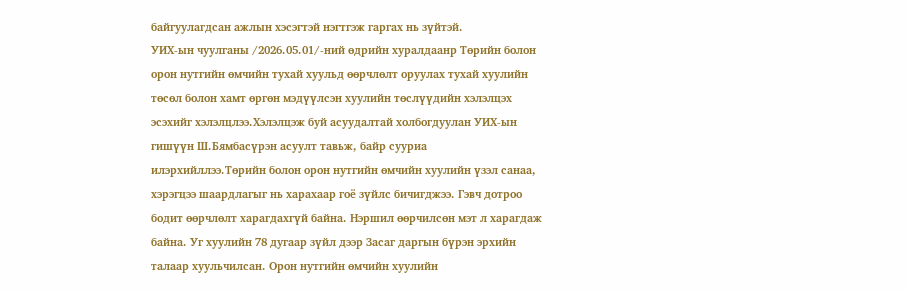байгуулагдсан ажлын хэсэгтэй нэгтгэж гаргах нь зүйтэй.
УИХ-ын чуулганы /2026.05.01/-ний өдрийн хуралдаанр Төрийн болон орон нутгийн өмчийн тухай хуульд өөрчлөлт оруулах тухай хуулийн төсөл болон хамт өргөн мэдүүлсэн хуулийн төслүүдийн хэлэлцэх эсэхийг хэлэлцлээ.Хэлэлцэж буй асуудалтай холбогдуулан УИХ-ын гишүүн Ш.Бямбасүрэн асуулт тавьж, байр сууриа илэрхийллээ.Төрийн болон орон нутгийн өмчийн хуулийн үзэл санаа, хэрэгцээ шаардлагыг нь харахаар гоё зүйлс бичигджээ. Гэвч дотроо бодит өөрчлөлт харагдахгүй байна. Нэршил өөрчилсөн мэт л харагдаж байна. Уг хуулийн 78 дугаар зүйл дээр Засаг даргын бүрэн эрхийн талаар хуульчилсан. Орон нутгийн өмчийн хуулийн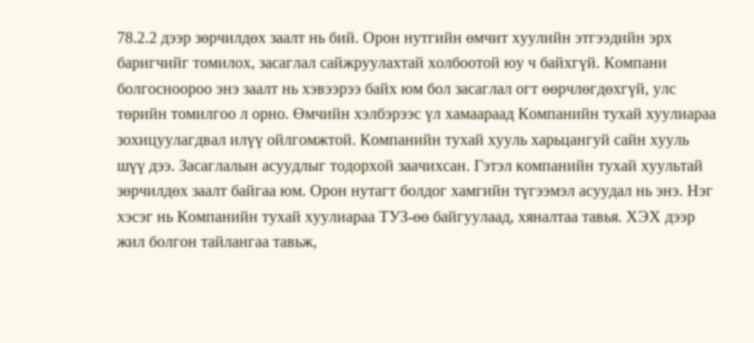78.2.2 дээр зөрчилдөх заалт нь бий. Орон нутгийн өмчит хуулийн этгээдийн эрх баригчийг томилох, засаглал сайжруулахтай холбоотой юу ч байхгүй. Компани болгосноороо энэ заалт нь хэвээрээ байх юм бол засаглал огт өөрчлөгдөхгүй, улс төрийн томилгоо л орно. Өмчийн хэлбэрээс үл хамаараад Компанийн тухай хуулиараа зохицуулагдвал илүү ойлгомжтой. Компанийн тухай хууль харьцангуй сайн хууль шүү дээ. Засаглалын асуудлыг тодорхой заачихсан. Гэтэл компанийн тухай хуультай зөрчилдөх заалт байгаа юм. Орон нутагт болдог хамгийн түгээмэл асуудал нь энэ. Нэг хэсэг нь Компанийн тухай хуулиараа ТУЗ-өө байгуулаад, хяналтаа тавья. ХЭХ дээр жил болгон тайлангаа тавьж,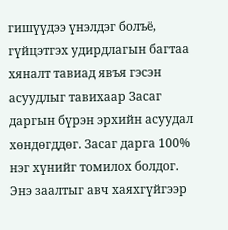гишүүдээ үнэлдэг болъё, гүйцэтгэх удирдлагын багтаа хяналт тавиад явъя гэсэн асуудлыг тавихаар Засаг даргын бүрэн эрхийн асуудал хөндөгддөг. Засаг дарга 100% нэг хүнийг томилох болдог. Энэ заалтыг авч хаяхгүйгээр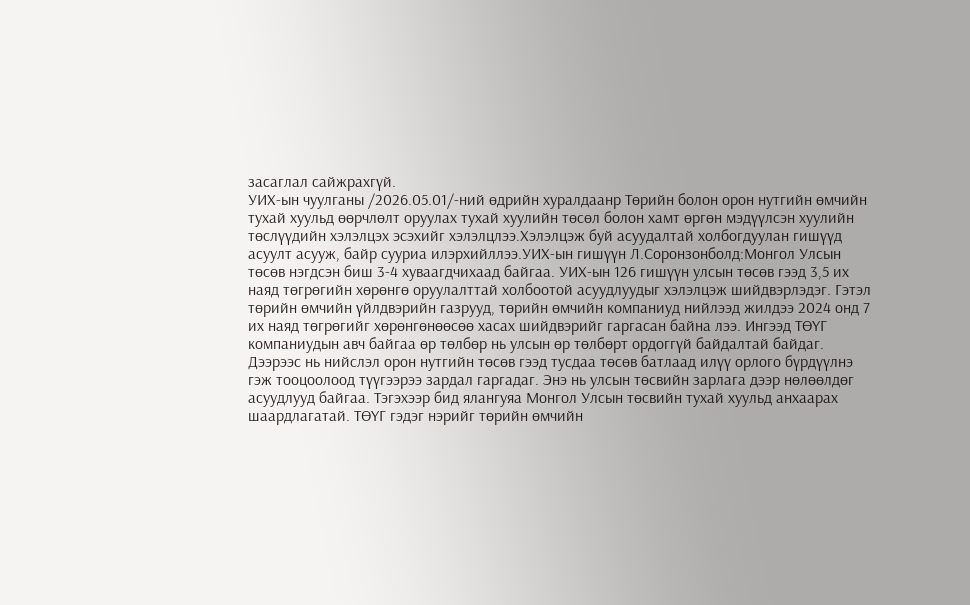засаглал сайжрахгүй.
УИХ-ын чуулганы /2026.05.01/-ний өдрийн хуралдаанр Төрийн болон орон нутгийн өмчийн тухай хуульд өөрчлөлт оруулах тухай хуулийн төсөл болон хамт өргөн мэдүүлсэн хуулийн төслүүдийн хэлэлцэх эсэхийг хэлэлцлээ.Хэлэлцэж буй асуудалтай холбогдуулан гишүүд асуулт асууж, байр сууриа илэрхийллээ.УИХ-ын гишүүн Л.Соронзонболд:Монгол Улсын төсөв нэгдсэн биш 3-4 хуваагдчихаад байгаа. УИХ-ын 126 гишүүн улсын төсөв гээд 3,5 их наяд төгрөгийн хөрөнгө оруулалттай холбоотой асуудлуудыг хэлэлцэж шийдвэрлэдэг. Гэтэл төрийн өмчийн үйлдвэрийн газрууд, төрийн өмчийн компаниуд нийлээд жилдээ 2024 онд 7 их наяд төгрөгийг хөрөнгөнөөсөө хасах шийдвэрийг гаргасан байна лээ. Ингээд ТӨҮГ компаниудын авч байгаа өр төлбөр нь улсын өр төлбөрт ордоггүй байдалтай байдаг. Дээрээс нь нийслэл орон нутгийн төсөв гээд тусдаа төсөв батлаад илүү орлого бүрдүүлнэ гэж тооцоолоод түүгээрээ зардал гаргадаг. Энэ нь улсын төсвийн зарлага дээр нөлөөлдөг асуудлууд байгаа. Тэгэхээр бид ялангуяа Монгол Улсын төсвийн тухай хуульд анхаарах шаардлагатай. ТӨҮГ гэдэг нэрийг төрийн өмчийн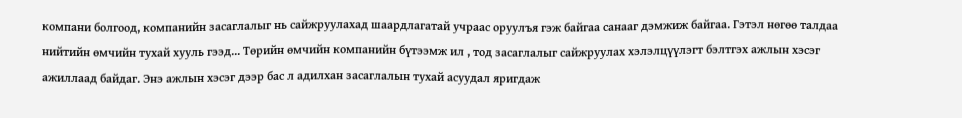компани болгоод, компанийн засаглалыг нь сайжруулахад шаардлагатай учраас оруулъя гэж байгаа санааг дэмжиж байгаа. Гэтэл нөгөө талдаа нийтийн өмчийн тухай хууль гээд... Төрийн өмчийн компанийн бүтээмж ил , тод засаглалыг сайжруулах хэлэлцүүлэгт бэлтгэх ажлын хэсэг ажиллаад байдаг. Энэ ажлын хэсэг дээр бас л адилхан засаглалын тухай асуудал яригдаж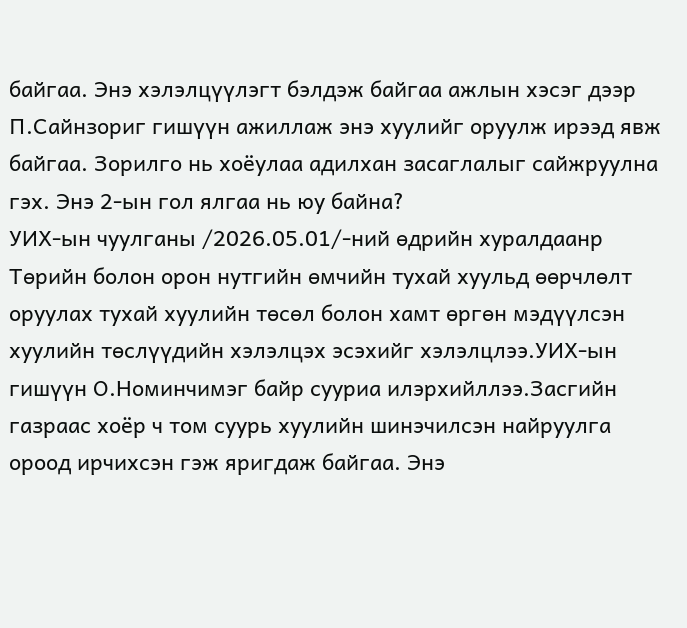байгаа. Энэ хэлэлцүүлэгт бэлдэж байгаа ажлын хэсэг дээр П.Сайнзориг гишүүн ажиллаж энэ хуулийг оруулж ирээд явж байгаа. Зорилго нь хоёулаа адилхан засаглалыг сайжруулна гэх. Энэ 2-ын гол ялгаа нь юу байна?
УИХ-ын чуулганы /2026.05.01/-ний өдрийн хуралдаанр Төрийн болон орон нутгийн өмчийн тухай хуульд өөрчлөлт оруулах тухай хуулийн төсөл болон хамт өргөн мэдүүлсэн хуулийн төслүүдийн хэлэлцэх эсэхийг хэлэлцлээ.УИХ-ын гишүүн О.Номинчимэг байр сууриа илэрхийллээ.Засгийн газраас хоёр ч том суурь хуулийн шинэчилсэн найруулга ороод ирчихсэн гэж яригдаж байгаа. Энэ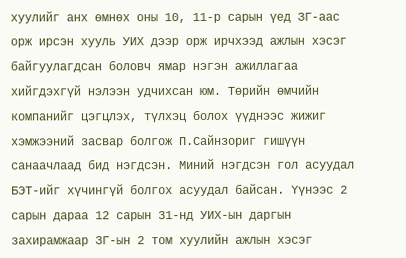хуулийг анх өмнөх оны 10, 11-р сарын үед ЗГ-аас орж ирсэн хууль УИХ дээр орж ирчхээд ажлын хэсэг байгуулагдсан боловч ямар нэгэн ажиллагаа хийгдэхгүй нэлээн удчихсан юм. Төрийн өмчийн компанийг цэгцлэх, түлхэц болох үүднээс жижиг хэмжээний засвар болгож П.Сайнзориг гишүүн санаачлаад бид нэгдсэн. Миний нэгдсэн гол асуудал БЭТ-ийг хүчингүй болгох асуудал байсан. Үүнээс 2 сарын дараа 12 сарын 31-нд УИХ-ын даргын захирамжаар ЗГ-ын 2 том хуулийн ажлын хэсэг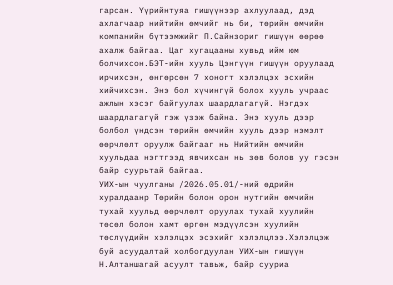гарсан. Үүрийнтуяа гишүүнээр ахлуулаад, дэд ахлагчаар нийтийн өмчийг нь би, төрийн өмчийн компанийн бүтээмжийг П.Сайнзориг гишүүн өөрөө ахалж байгаа. Цаг хугацааны хувьд ийм юм болчихсон.БЭТ-ийн хууль Цэнгүүн гишүүн оруулаад ирчихсэн, өнгөрсөн 7 хоногт хэлэлцэх эсхийн хийчихсэн. Энэ бол хүчингүй болох хууль учраас ажлын хэсэг байгуулах шаардлагагүй. Нэгдэх шаардлагагүй гэж үзэж байна. Энэ хууль дээр болбол үндсэн төрийн өмчийн хууль дээр нэмэлт өөрчлөлт оруулж байгааг нь Нийтийн өмчийн хуульдаа нэгтгээд явчихсан нь зөв болов уу гэсэн байр суурьтай байгаа.
УИХ-ын чуулганы /2026.05.01/-ний өдрийн хуралдаанр Төрийн болон орон нутгийн өмчийн тухай хуульд өөрчлөлт оруулах тухай хуулийн төсөл болон хамт өргөн мэдүүлсэн хуулийн төслүүдийн хэлэлцэх эсэхийг хэлэлцлээ.Хэлэлцэж буй асуудалтай холбогдуулан УИХ-ын гишүүн Н.Алтаншагай асуулт тавьж, байр сууриа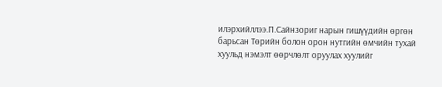илэрхийллээ.П.Сайнзориг нарын гишүүдийн өргөн барьсан Төрийн болон орон нутгийн өмчийн тухай хуульд нэмэлт өөрчлөлт оруулах хуулийг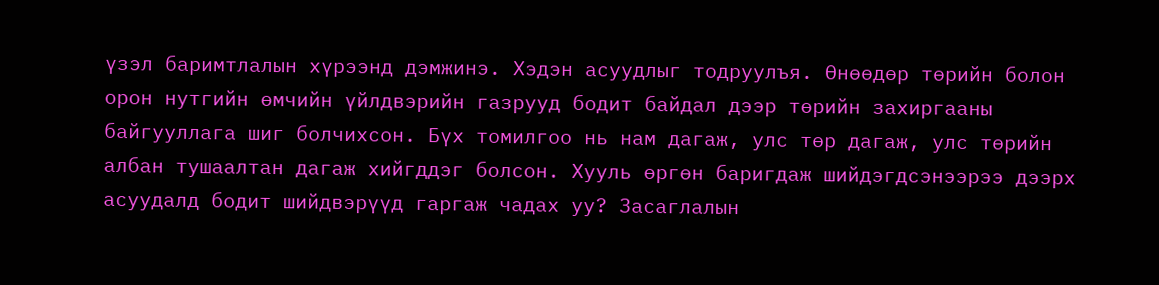үзэл баримтлалын хүрээнд дэмжинэ. Хэдэн асуудлыг тодруулъя. Өнөөдөр төрийн болон орон нутгийн өмчийн үйлдвэрийн газрууд бодит байдал дээр төрийн захиргааны байгууллага шиг болчихсон. Бүх томилгоо нь нам дагаж, улс төр дагаж, улс төрийн албан тушаалтан дагаж хийгддэг болсон. Хууль өргөн баригдаж шийдэгдсэнээрээ дээрх асуудалд бодит шийдвэрүүд гаргаж чадах уу? Засаглалын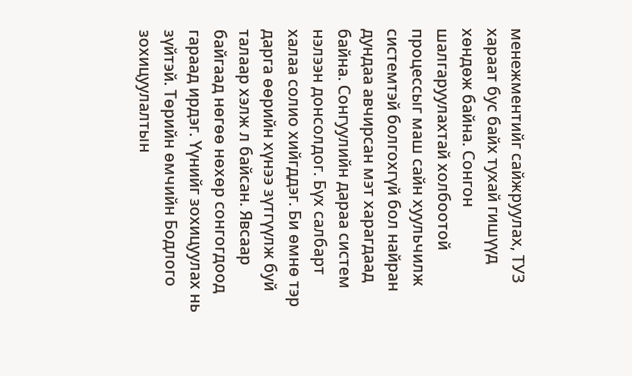менежментийг сайжруулах, ТУЗ хараат бус байх тухай гишүүд хөндөж байна. Сонгон шалгаруулахтай холбоотой процессыг маш сайн хуульчилж системтэй болгохгүй бол найран дундаа авчирсан мэт харагдаад байна. Сонгуулийн дараа систем нэлээн донсолдог. Бүх салбарт халаа солио хийгддэг. Би өмнө тэр дарга өөрийн хүнээ зүтгүүлж буй талаар хэлж л байсан. Явсаар байгаад нөгөө нөхөр сонгогдоод гараад ирдэг. Үүнийг зохицуулах нь зүйтэй. Төрийн өмчийн Бодлого зохицуулалтын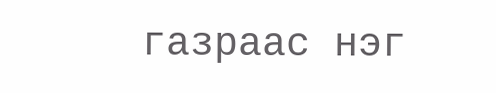газраас нэг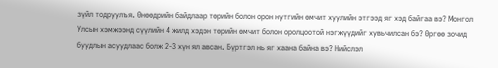зүйл тодруулъя. Өнөөдрийн байдлаар төрийн болон орон нутгийн өмчит хуулийн этгээд яг хэд байгаа вэ? Монгол Улсын хэмжээнд сүүлийн 4 жилд хэдэн төрийн өмчит болон оролцоотой нэгжүүдийг хувьчилсан бэ? Өргөө зочид буудлын асуудлаас болж 2-3 хүн ял авсан. Бүртгэл нь яг хаана байна вэ? Нийслэл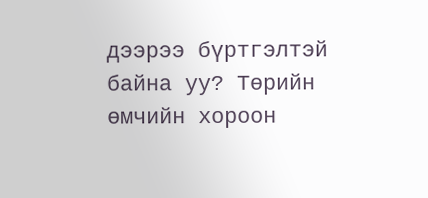дээрээ бүртгэлтэй байна уу? Төрийн өмчийн хороон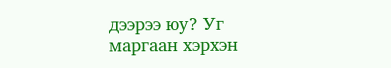дээрээ юу? Уг маргаан хэрхэн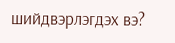шийдвэрлэгдэх вэ?